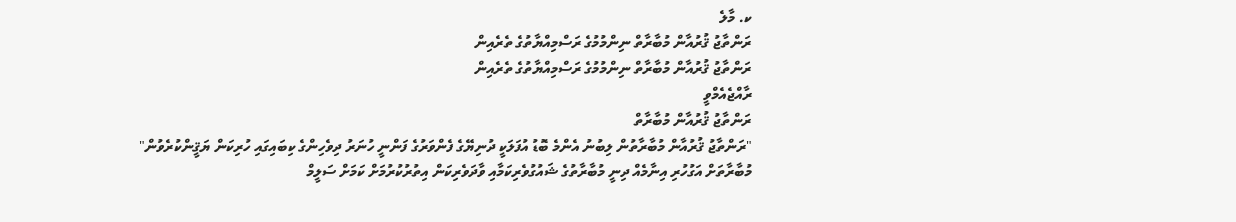ކ. މާލެ
ރަންތާޖު ޤުރުއާން މުބާރާތް ނިންމުމުގެ ރަސްމިއްޔާތުގެ ތެރެއިން
ރަންތާޖު ޤުރުއާން މުބާރާތް ނިންމުމުގެ ރަސްމިއްޔާތުގެ ތެރެއިން
ރާއްޖެއެމްވީ
ރަންތާޖު ޤުރުއާން މުބާރާތް
"ރަންތާޖު ޤުރުއާން މުބާރާތުން ލިބުނު އެންމެ ބޮޑު އުފަލަކީ ދުނިޔޭގެ ފެންވަރުގެ ފަންނީ ހުނަރު ދިވެހިންގެ ކިބައިގައި ހުރިކަން ޔަޤީންކުރެވުން"
މުބާރާތަށް އަގުހުރި އިނާމެއް ދިނީ މުބާރާތުގެ ޝައުގުވެރިކަމާއި ވާދަވެރިކަން އިތުރުކުރުމަށް ކަމަށް ސަލީމް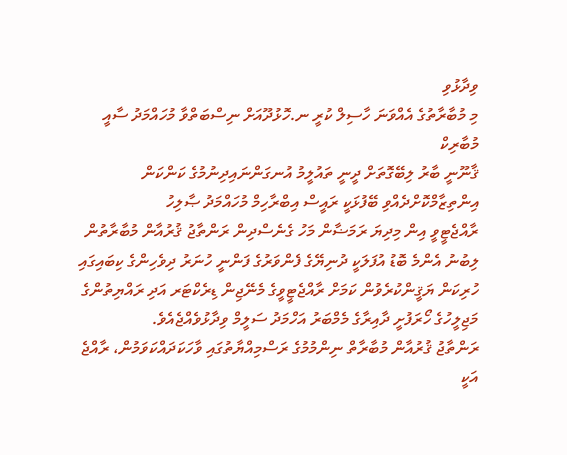ވިދާޅުވި
މި މުބާރާތުގެ އެއްވަނަ ހާސިލް ކުރީ ނ.ހޮޅުދޫއަށް ނިސްބަތްވާ މުހައްމަދު ސާއީ މުބާރިކް
ޤާނޫނީ ބާރު ލިބޭގޮތަށް ދީނީ ތައުލީމު އުނގަންނައިދިނުމުގެ ކަންކަން އިންތިޒާމްކޮށްދެއްވި ބޭފުޅަކީ ރައީސް އިބްރާހިމް މުހައްމަދު ޞާލިހު
ރާއްޖެޓީވީ އިން މިދިޔަ ރަމަޟާން މަހު ގެނެސްދިން ރަންތާޖު ޤުރުއާން މުބާރާތުން ލިބުނު އެންމެ ބޮޑު އުފަލަކީ ދުނިޔޭގެ ފެންވަރުގެ ފަންނީ ހުނަރު ދިވެހިންގެ ކިބައިގައި ހުރިކަން ޔަޤީންކުރެވުން ކަމަށް ރާއްޖެޓީވީގެ މެނޭޖިން ޑިރެކްޓަރ އަދި ރައްޔިތުންގެ މަޖިލީހުގެ ހޯރަފުށީ ދާއިރާގެ މެމްބަރު އަހްމަދު ސަލީމް ވިދާޅުވެއްޖެއެވެ.
ރަންތާޖު ޤުރުއާން މުބާރާތް ނިންމުމުގެ ރަސްމިއްޔާތުގައި ވާހަކަދައްކަވަމުން، ރާއްޖެ އަކީ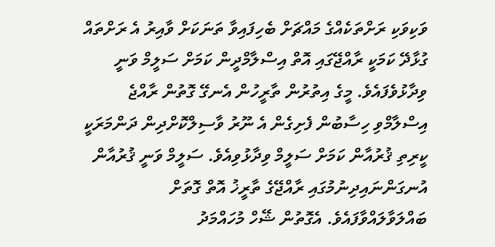ވަކިވަކި ރަށްތަކެއްގެ މައްޗަށް ބެހިފައިވާ ތަނަކަށް ވާއިރު އެ ރަށްތައް ގުޅާދޭ ކަމަކީ ރާއްޖޭގައި އޮތް އިސްލާމްދީން ކަމަށް ސަލީމް ވަނީ ވިދާޅުވެފައެވެ. މީގެ އިތުރުން ތާރީހުން އެނގޭ ގޮތުން ރާއްޖެ އިސްލާމްވި ހިސާބުން ފެށިގެން އެ ނޫރު ވާސިލްކޮށްދިން ދަންމަރަކީ ކީރިތި ޤުރުއާން ކަމަށް ސަލީމް ވިދާޅުވިއެވެ. ސަލީމް ވަނީ ޤުރުއާން އުނގަންނައިދިނުމުގައި ރާއްޖޭގެ ތާރީޚު އޮތް ގޮތަށް ބައްލަވާލައްވާފައެވެ. އެގޮތުން ޝޭހް މުހައްމަދު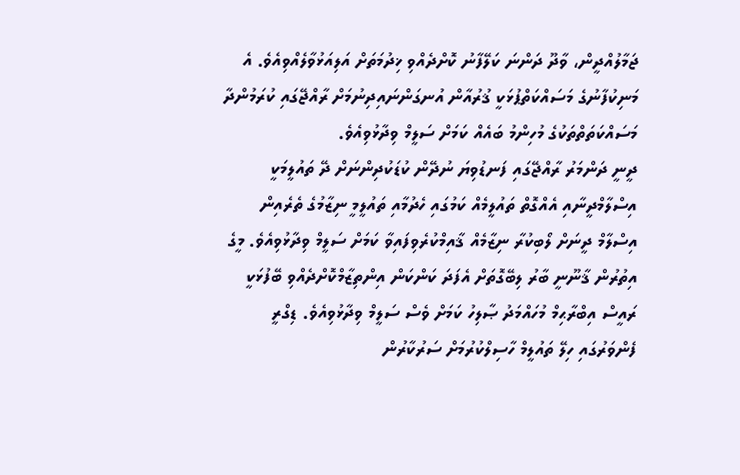ޖަމާލުއްދީން، ވާދޫ ދަންނަ ކަލޭފާނު ކޮށްދެއްވި ޚިދުމަތަށް އަލިއަޅުވާލެއްވިއެވެ. އެ މަނިކުފާނުގެ މަސައްކަތްޕުޅަކީ ޤުރުއާން އުނގަންނައިދިނުމަށް ރާއްޖޭގައި ކުރަމުންދާ މަސައްކަތަތްތަކުގެ މުހިންމު ބައެއް ކަމަށް ސަލީމް ވިދާޅުވިއެވެ.
ދީނީ ދަންމަރު ރާއްޖޭގައި ފަނޑުވިޔަ ނުދޭން ކުޑަކުދިންނަށް ދޭ ތައުލީމަކީ އިސްލާމްދީނާއި އެއްގޮތް ތައުލީމެއް ކަމުގައި ހެދުމާއި ތައުލީމީ ނިޒާމުގެ ތެރެއިން އިސްލާމް ދީނަށް ލޯބިކުރާ ނިޒާމެއް ޤާއިމްކުރެވިފައިވާ ކަމަށް ސަލީމް ވިދާޅުވިއެވެ. މީގެ އިތުރުން ޤާނޫނީ ބާރު ލިބޭގޮތަށް އެފަދަ ކަންކަން އިންތިޒާމްކޮށްދެއްވި ބޭފުޅަކީ ރައީސް އިބްރާޙިމް މުހައްމަދު ޞާލިހު ކަމަށް ވެސް ސަލީމް ވިދާޅުވިއެވެ. ޑިގްރީ ފެންވަރުގައި ހިލޭ ތައުލީމް ހާސިލްކުރުމަށް ސަރުކާރުން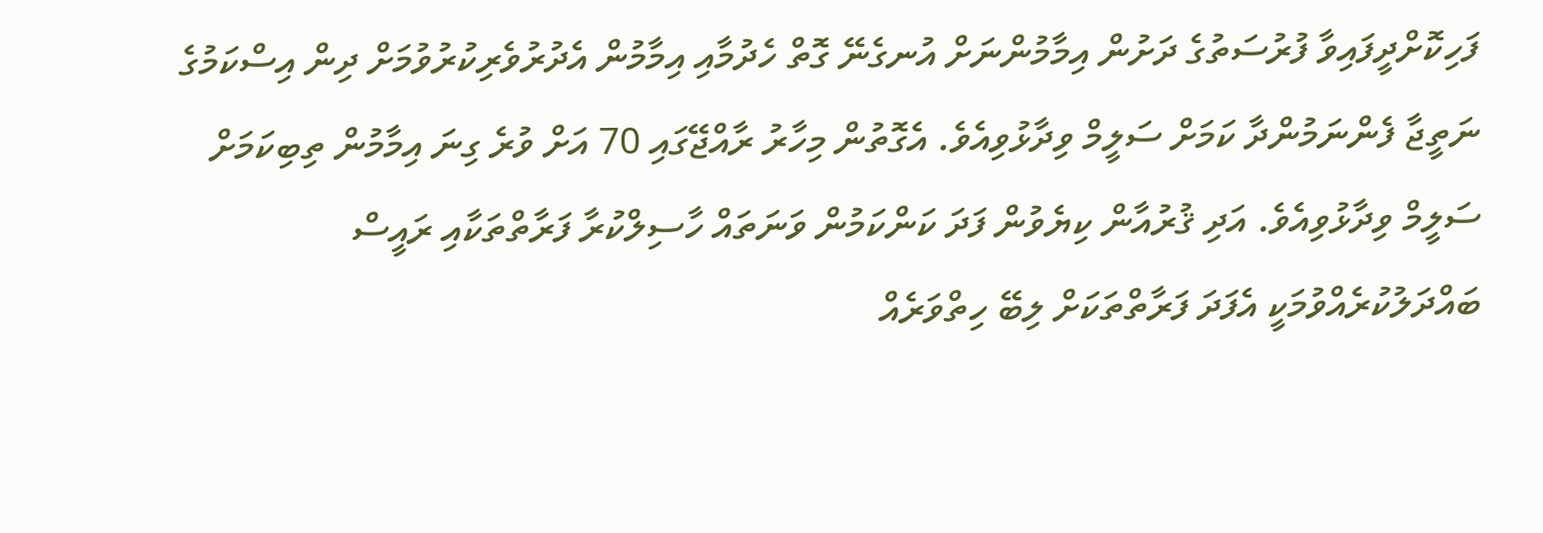ފަހިކޮށްދީފައިވާ ފުރުސަތުގެ ދަށުން އިމާމުންނަށް އުނގެނޭ ގޮތް ހެދުމާއި އިމާމުން އެދުރުވެރިކުރުވުމަށް ދިން އިސްކަމުގެ ނަތީޖާ ފެންނަމުންދާ ކަމަށް ސަލީމް ވިދާޅުވިއެވެ. އެގޮތުން މިހާރު ރާއްޖޭގައި 70 އަށް ވުރެ ގިނަ އިމާމުން ތިބިކަމަށް ސަލީމް ވިދާޅުވިއެވެ. އަދި ޤުރުއާން ކިޔެވުން ފަދަ ކަންކަމުން ވަނަތައް ހާސިލްކުރާ ފަރާތްތަކާއި ރައީސް ބައްދަލުކުރެއްވުމަކީ އެފަދަ ފަރާތްތަކަށް ލިބޭ ހިތްވަރެއް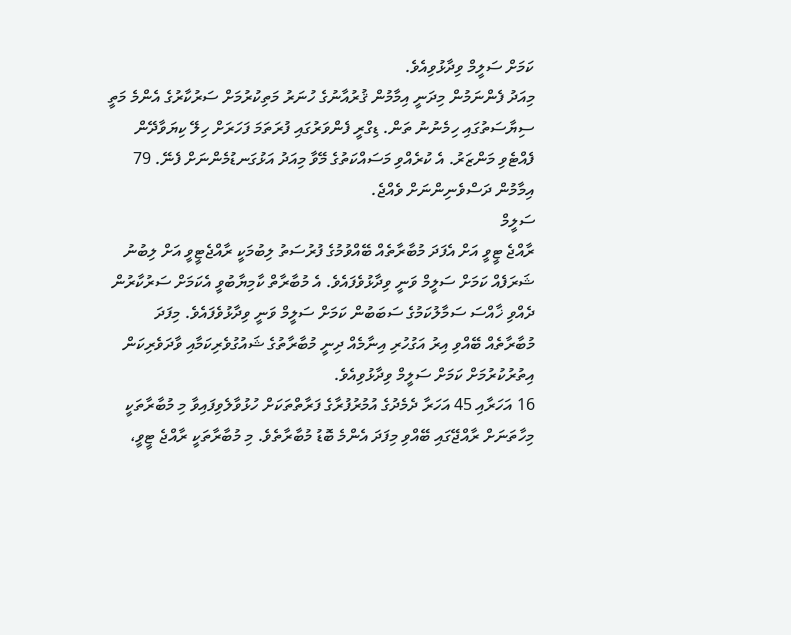ކަމަށް ސަލީމް ވިދާޅުވިއެވެ.
މިއަދު ފެންނަމުން މިދަނީ އިމާމުން ޤުރުއާނުގެ ހުނަރު މަތިކުރުމަށް ސަރުކާރުގެ އެންމެ މަތީ ސިޔާސަތުގައި ހިމެނުނު ތަން. ޑިގްރީ ފެންވަރުގައި ފުރަތަމަ ފަހަރަށް ހިލޭ ކިޔަވާދޭން ފެއްޓެވި މަންޒަރު. އެ ކުރެއްވި މަސައްކަތުގެ މޭވާ މިއަދު އަޅުގަނޑުމެންނަށް ފެނޭ. 79 އިމާމުން ދަސްވެނިންނަށް ވެއްޖެ.
ސަލީމް
ރާއްޖެ ޓީވީ އަށް އެފަދަ މުބާރާތެއް ބޭއްވުމުގެ ފުރުސަތު ލިބުމަކީ ރާއްޖެޓީވީ އަށް ލިބުނު ޝަރަފެއް ކަމަށް ސަލީމް ވަނީ ވިދާޅުވެފައެވެ. އެ މުބާރާތް ކާމިޔާބުވީ އެކަމަށް ސަރުކާރުން ދެއްވި ޚާއްސަ ސަމާލުކަމުގެ ސަބަބުން ކަމަށް ސަލީމް ވަނީ ވިދާޅުވެފައެވެ. މިފަދަ މުބާރާތެއް ބޭއްވި އިރު އަގުހުރި އިނާމެއް ދިނީ މުބާރާތުގެ ޝައުގުވެރިކަމާއި ވާދަވެރިކަން އިތުރުކުރުމަށް ކަމަށް ސަލީމް ވިދާޅުވިއެވެ.
16 އަހަރާއި 45 އަހަރާ ދެމެދުގެ އުމުރުފުރާގެ ފަރާތްތަކަށް ހުޅުވާލެވިފައިވާ މި މުބާރާތަކީ މިހާތަނަށް ރާއްޖޭގައި ބޭއްވި މިފަދަ އެންމެ ބޮޑު މުބާރާތެވެ. މި މުބާރާތަކީ ރާއްޖެ ޓީވީ،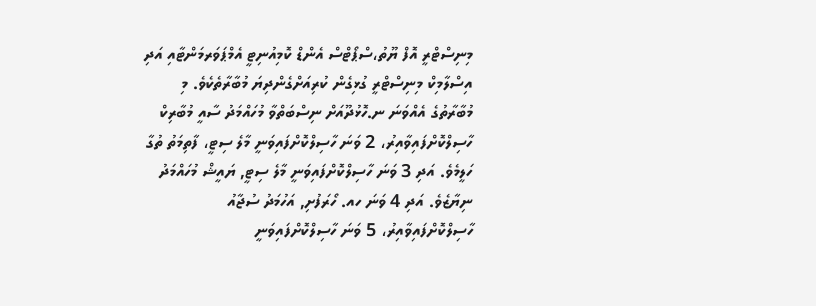މިނިސްޓްރީ އޮފް ޔޫތު،ސްޕޯޓްސް އެންޑް ކޮމިއުނިޓީ އެމްޕަވަރމަންޓާއި އަދި އިސްލާމިކް މިނިސްޓްރީ ގުޅިގެން ކުރިއަށްގެންދިޔަ މުބާރާތެކެވެ. މި މުބާރާތުގެ އެއްވަނަ ނ.ހޮޅުދޫއަށް ނިސްބަތްވާ މުހައްމަދު ސާއީ މުބާރިކް ހާސިލްކޮށްފައިވާއިރު، 2 ވަނަ ހާސިލްކޮށްފައިވަނީ މާލެ ސިޓީ، ފާތިމަތު ތުގާ ހަލީމެވެ. އަދި 3 ވަނަ ހާސިލްކޮށްފައިވަނީ މާލެ ސިޓީ, ޔައީޝް މުހައްމަދު ނިޔާޒެވެ. އަދި 4 ވަނަ ހއ. ހޯރަފުށި, އަހުމަދު ސުޖާއު ހާސިލްކޮށްފައިވާއިރު، 5 ވަނަ ހާސިލްކޮށްފައިވަނީ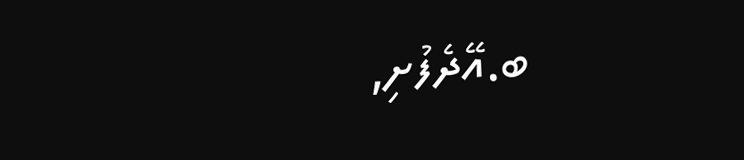ބ.އޭދެފުށި,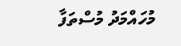މުހައްމަދު މުސްތަފާ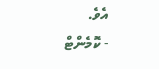އެވެ.
- ކޮމެންޓް